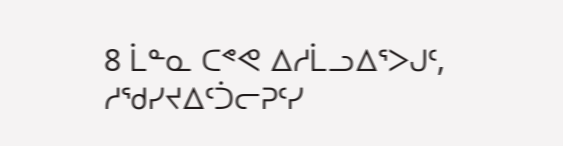8 ᒫᓐᓇ ᑕᕝᕙ ᐃᓱᒫᓗᐃᕐᐳᒍᑦ, ᓱᖁᓯᔪᐃᑦᑑᓕᕈᑦᓯ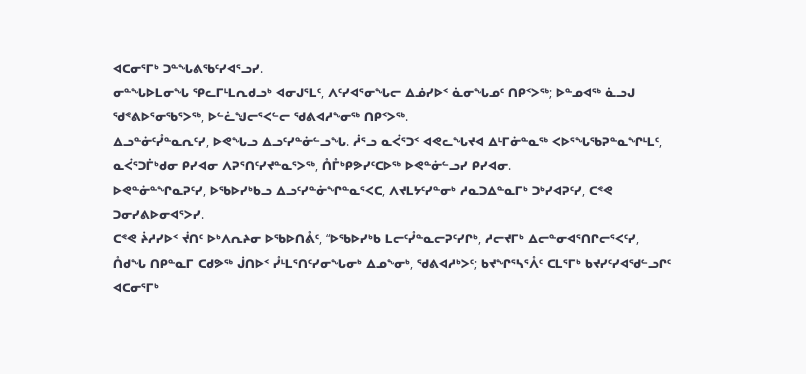ᐊᑕᓂᕐᒥᒃ ᑐᓐᖓᕕᖃᑦᓯᐊᕐᓗᓯ.
ᓂᓐᖓᐅᒪᓂᖓ ᕿᓚᒥᒻᒪᕆᑯᓗᒃ ᐊᓂᒍᕐᒪᑦ, ᐱᑦᓯᐊᕐᓂᖓᓕ ᐃᓅᓯᐅᑉ ᓈᓂᖓᓄᑦ ᑎᑭᑉᐳᖅ; ᐅᓐᓄᐊᖅ ᓈᓗᒍ ᖁᕝᕕᐅᕐᓂᖃᕐᐳᖅ, ᐅᓪᓛᖑᓕᕐᐸᓪᓕ ᖁᕕᐊᓱᖕᓂᖅ ᑎᑭᑉᐳᖅ.
ᐃᓗᓐᓃᑦᓮᓐᓇᕆᑦᓯ, ᐅᕙᖓᓗ ᐃᓗᑦᓯᓐᓃᓪᓗᖓ. ᓲᕐᓗ ᓇᐹᕐᑐᑉ ᐊᕙᓚᖓᔪᐊ ᐃᒻᒥᓃᓐᓇᖅ ᐸᐅᕐᖓᖃᕈᓐᓇᖏᒻᒪᑦ, ᓇᐹᕐᑐᒦᒃᑯᓂ ᑭᓯᐊᓂ ᐱᕈᕐᑎᑦᓯᔪᓐᓇᕐᐳᖅ, ᑍᒤᒃᑭᕗᓯᑦᑕᐅᖅ ᐅᕙᓐᓃᓪᓗᓯ ᑭᓯᐊᓂ.
ᐅᕙᓐᓃᓐᖏᓇᕈᑦᓯ, ᐅᖃᐅᓯᒃᑲᓗ ᐃᓗᑦᓯᓐᓃᖏᓐᓇᕐᐸᑕ, ᐱᔪᒪᔭᑦᓯᓐᓂᒃ ᓱᓇᑐᐃᓐᓇᒥᒃ ᑐᒃᓯᐊᕈᑦᓯ, ᑕᕝᕙ ᑐᓂᓯᕕᐅᓂᐊᕐᐳᓯ.
ᑕᕝᕙ ᔩᓱᓯᐅᑉ ᔫᑎᑦ ᐅᒃᐱᕆᔨᓂ ᐅᖃᐅᑎᕔᑦ, “ᐅᖃᐅᓯᒃᑲ ᒪᓕᑦᓮᓐᓇᓕᕈᑦᓯᒋᒃ, ᓱᓕᔪᒥᒃ ᐃᓕᓐᓂᐊᕐᑎᒋᓕᕐᐸᑦᓯ,
ᑍᑯᖓ ᑎᑭᓐᓇᒥ ᑕᑯᕗᖅ ᒎᑎᐅᑉ ᓮᒻᒪᕐᑎᑦᓯᓂᖓᓂᒃ ᐃᓄᖕᓂᒃ, ᖁᕕᐊᓱᒃᐳᑦ; ᑲᔪᖏᕐᓴᕐᐰᑦ ᑕᒪᕐᒥᒃ ᑲᔪᓯᑦᓯᐊᖁᓪᓗᒋᑦ ᐊᑕᓂᕐᒥᒃ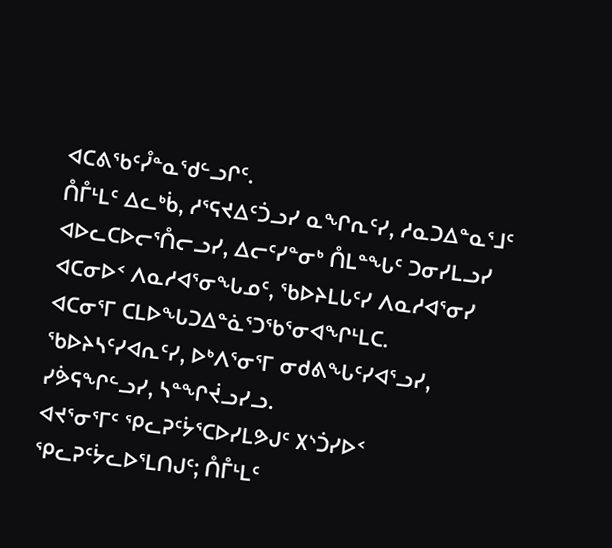ᐊᑕᕕᖃᑦᓮᓐᓇᖁᓪᓗᒋᑦ.
ᑍᒤᒻᒪᑦ ᐃᓚᒃᑳ, ᓱᕐᕋᔪᐃᑦᑑᓗᓯ ᓇᖏᕆᑦᓯ, ᓱᓇᑐᐃᓐᓇᕐᒧᑦ ᐊᐅᓚᑕᐅᓕᕐᑍᓕᓗᓯ, ᐃᓕᑦᓯᓐᓂᒃ ᑍᒪᓐᖓᑦ ᑐᓂᓯᒪᓗᓯ ᐊᑕᓂᐅᑉ ᐱᓇᓱᐊᕐᓂᖓᓄᑦ, ᖃᐅᔨᒪᒐᑦᓯ ᐱᓇᓱᐊᕐᓂᓯ ᐊᑕᓂᕐᒥ ᑕᒪᐅᖓᑐᐃᓐᓈᕐᑐᖃᕐᓂᐊᖏᒻᒪᑕ.
ᖃᐅᔨᓴᑦᓯᐊᕆᑦᓯ, ᐅᒃᐱᕐᓂᕐᒥ ᓂᑯᕕᖓᑦᓯᐊᕐᓗᓯ, ᓯᕘᕋᖏᓪᓗᓯ, ᓴᓐᖏᔫᓗᓯᓗ.
ᐊᔪᕐᓂᕐᒥᑦ ᕿᓚᕈᑦᔮᕐᑕᐅᓯᒪᕗᒍᑦ ᙭ᔅᑑᓯᐅᑉ ᕿᓚᕈᑦᔮᓚᐅᕐᒪᑎᒍᑦ; ᑍᒤᒻᒪᑦ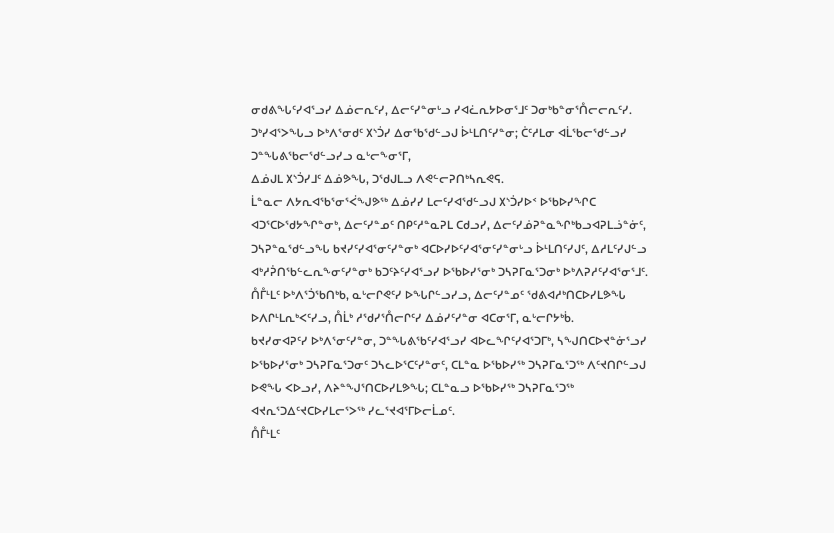ᓂᑯᕕᖓᑦᓯᐊᕐᓗᓯ ᐃᓅᓕᕆᑦᓯ, ᐃᓕᑦᓯᓐᓂᒡᓗ ᓯᐊᓛᕆᔭᐅᓂᕐᒧᑦ ᑐᓂᒃᑲᓐᓂᕐᑍᓕᓕᕆᑦᓯ.
ᑐᒃᓯᐊᕐᐳᖓᓗ ᐅᒃᐱᕐᓂᑯᑦ ᙭ᔅᑑᓯ ᐃᓂᖃᖁᓪᓗᒍ ᐆᒻᒪᑎᑦᓯᓐᓂ; ᑖᑦᓱᒪᓂ ᐊᒫᖃᓕᖁᓪᓗᓯ ᑐᓐᖓᕕᖃᓕᖁᓪᓗᓯᓗ ᓇᒡᓕᖕᓂᕐᒥ,
ᐃᓅᒍᒪ ᙭ᔅᑑᓯᒧᑦ ᐃᓅᕗᖓ, ᑐᖁᒍᒪᓗ ᐱᕙᓪᓕᕈᑎᒃᓴᕆᕙᕋ.
ᒫᓐᓇᓕ ᐱᔭᕆᐊᖃᕐᓂᕐᐹᖑᕗᖅ ᐃᓅᓯᓯ ᒪᓕᑦᓯᐊᖁᓪᓗᒍ ᙭ᔅᑑᓯᐅᑉ ᐅᖃᐅᓯᖏᑕ ᐊᑐᕐᑕᐅᖁᔭᖏᓐᓂᒃ, ᐃᓕᑦᓯᓐᓄᑦ ᑎᑭᑦᓱᓐᓇᕈᒪ ᑕᑯᓗᓯ, ᐃᓕᑦᓯᓅᕈᓐᓇᖏᒃᑲᓗᐊᕈᒪᓘᓐᓃᑦ, ᑐᓴᕈᓐᓇᖁᓪᓗᖓ ᑲᔪᓯᑦᓯᐊᕐᓂᑦᓯᓐᓂᒃ ᐊᑕᐅᓯᐅᑦᓯᐊᕐᓂᑦᓯᓐᓂᒡᓗ ᐆᒻᒪᑎᑦᓯᒍᑦ, ᐃᓱᒪᑦᓯᒍᓪᓗ ᐊᒃᓱᕉᑎᖃᓪᓚᕆᖕᓂᑦᓯᓐᓂᒃ ᑲᑐᑦᔨᑦᓯᐊᕐᓗᓯ ᐅᖃᐅᓯᕐᓂᒃ ᑐᓴᕈᒥᓇᕐᑐᓂᒃ ᐅᒃᐱᕈᓱᑦᓯᐊᕐᓂᕐᒧᑦ.
ᑍᒤᒻᒪᑦ ᐅᒃᐱᕐᑑᖃᑎᒃᑲ, ᓇᒡᓕᒋᕙᑦᓯ ᐅᖓᒋᓪᓗᓯᓗ, ᐃᓕᑦᓯᓐᓄᑦ ᖁᕕᐊᓱᒃᑎᑕᐅᓯᒪᕗᖓ ᐅᐱᒋᒻᒪᕆᒃᐸᑦᓯᓗ, ᑍᒫᒃ ᓱᖁᓯᕐᑍᓕᒋᑦᓯ ᐃᓅᓯᑦᓯᓐᓂ ᐊᑕᓂᕐᒥ, ᓇᒡᓕᒋᔭᒃᑳ.
ᑲᔪᓯᓂᐊᕈᑦᓯ ᐅᒃᐱᕐᓂᑦᓯᓐᓂ, ᑐᓐᖓᕕᖃᑦᓯᐊᕐᓗᓯ ᐊᐅᓚᖏᑦᓯᐊᕐᑐᒥᒃ, ᓴᖑᑎᑕᐅᔪᓐᓃᕐᓗᓯ ᐅᖃᐅᓯᕐᓂᒃ ᑐᓴᕈᒥᓇᕐᑐᓂᑦ ᑐᓴᓚᐅᕐᑕᑦᓯᓐᓂᑦ, ᑕᒪᓐᓇ ᐅᖃᐅᓯᖅ ᑐᓴᕈᒥᓇᕐᑐᖅ ᐱᑦᔪᑎᒋᓪᓗᒍ ᐅᕙᖓ ᐸᐅᓗᓯ, ᐱᔨᓐᖑᕐᑎᑕᐅᓯᒪᕗᖓ; ᑕᒪᓐᓇᓗ ᐅᖃᐅᓯᖅ ᑐᓴᕈᒥᓇᕐᑐᖅ ᐊᔪᕆᕐᑐᐃᑦᔪᑕᐅᓯᒪᓕᕐᐳᖅ ᓯᓚᕐᔪᐊᕐᒥᐅᓕᒫᓄᑦ.
ᑍᒤᒻᒪᑦ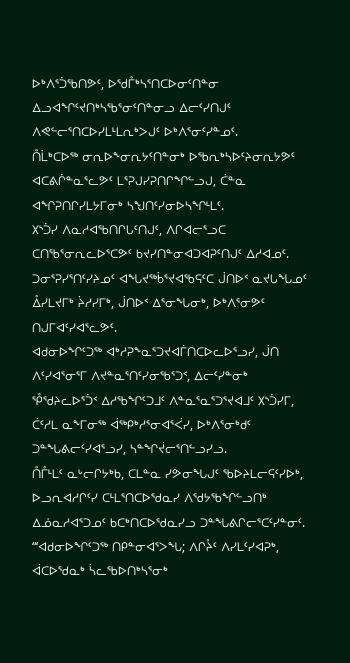ᐅᒃᐱᕐᑑᖃᑎᕗᑦ, ᐅᖁᒤᒃᓴᕐᑎᑕᐅᓂᑦᑎᓐᓂ ᐃᓗᐊᖏᑦᔪᑎᒃᓴᖃᕐᓂᑦᑎᓐᓂᓗ ᐃᓕᑦᓯᑎᒍᑦ ᐱᕙᓪᓕᕐᑎᑕᐅᓯᒪᒻᒪᕆᒃᐳᒍᑦ ᐅᒃᐱᕐᓂᑦᓯᓐᓄᑦ.
ᑍᒫᒃᑕᐅᖅ ᓂᕆᐅᖕᓂᕆᔭᑦᑎᓐᓂᒃ ᐅᖃᕆᒃᓴᐅᑦᔨᓂᕆᔭᕗᑦ ᐊᑕᕕᒌᓐᓇᕐᓚᕗᑦ ᒪᕐᕈᒍᓯᕈᑎᒋᖏᓪᓗᒍ, ᑖᓐᓇ ᐊᖏᕈᑎᒋᓯᒪᔭᒥᓂᒃ ᓴᖑᑎᑦᓯᓂᐅᓴᖏᒻᒪᑦ.
᙭ᔅᑑᓯ ᐱᓇᓱᐊᖃᑎᒋᒐᑦᑎᒍᑦ, ᐱᒋᐊᓕᕐᓗᑕ ᑕᑎᖃᕐᓂᕆᓚᐅᕐᑕᕗᑦ ᑲᔪᓯᑎᓐᓂᐊᑐᐊᕈᑦᑎᒍᑦ ᐃᓱᐊᓄᑦ.
ᑐᓂᕐᕈᓯᕐᑎᑦᓯᔨᓄᑦ ᐊᖓᔪᖅᑳᕐᔪᐊᖃᕋᑦᑕ ᒎᑎᐅᑉ ᓇᔪᒐᖓᓄᑦ ᐂᓯᒪᔪᒥᒃ ᔩᓱᓯᒥᒃ, ᒎᑎᐅᑉ ᐃᕐᓂᖓᓂᒃ, ᐅᒃᐱᕐᓂᕗᑦ ᑎᒍᒥᐊᑦᓯᐊᕐᓚᕗᑦ.
ᐊᑯᓂᐅᖏᑦᑐᖅ ᐊᒃᓱᕈᖕᓇᕐᑐᔪᐊᒦᑎᑕᐅᓚᐅᕐᓗᓯ, ᒎᑎ ᐱᑦᓯᐊᕐᓂᕐᒥ ᐱᔪᓐᓇᕐᑎᑦᓯᓂᖃᕐᑐᑉ, ᐃᓕᑦᓯᓐᓂᒃ ᕾᖁᔨᓚᐅᕐᑑᑉ ᐃᓱᖃᖏᑦᑐᒧᑦ ᐱᓐᓇᕐᓇᕐᑐᕐᔪᐊᒧᑦ ᙭ᔅᑑᓯᒥ, ᑖᑦᓱᒪ ᓇᖕᒥᓂᖅ ᐋᖅᑭᒃᓱᕐᓂᐊᕐᐹᓯ, ᐅᒃᐱᕐᓂᒃᑯᑦ ᑐᓐᖓᕕᓕᑦᓯᐊᕐᓗᓯ, ᓴᓐᖏᔫᓕᕐᑎᓪᓗᓯᓗ.
ᑍᒤᒻᒪᑦ ᓇᒡᓕᒋᔭᒃᑲ, ᑕᒪᓐᓇ ᓯᕗᓂᖓᒍᑦ ᖃᐅᔨᒪᓕᕋᑦᓯᐅᒃ, ᐅᓗᕆᐊᓱᒋᑦᓯ ᑕᒻᒪᕐᑎᑕᐅᖁᓇᓯ ᐱᖁᔭᖃᖏᓪᓗᑎᒃ ᐃᓅᓇᓱᐊᕐᑐᓄᑦ ᑲᑕᒃᑎᑕᐅᖁᓇᓯᓗ ᑐᓐᖓᕕᒋᓕᕐᑕᑦᓯᓐᓂᑦ.
“‘ᐊᑯᓂᐅᖏᑦᑐᖅ ᑎᑭᓐᓂᐊᕐᐳᖓ; ᐱᒋᔧᑦ ᐱᓯᒪᑦᓯᐊᕈᒃ, ᐋᑕᐅᖁᓇᒃ ᓵᓚᖃᐅᑎᒃᓴᕐᓂᒃ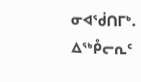ᓂᐊᖂᑎᒥᒃ.
ᐃᖅᑬᓕᕆᑦ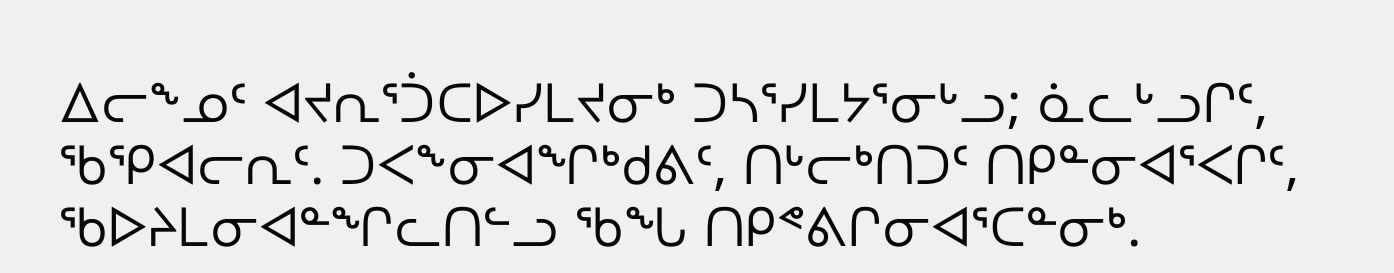ᐃᓕᖕᓄᑦ ᐊᔪᕆᕐᑑᑕᐅᓯᒪᔪᓂᒃ ᑐᓴᕐᓯᒪᔭᕐᓂᒡᓗ; ᓈᓚᒡᓗᒋᑦ, ᖃᕿᐊᓕᕆᑦ. ᑐᐸᖕᓂᐊᖏᒃᑯᕕᑦ, ᑎᒡᓕᒃᑎᑐᑦ ᑎᑭᓐᓂᐊᕐᐸᒋᑦ, ᖃᐅᔨᒪᓂᐊᓐᖏᓚᑎᓪᓗ ᖃᖓ ᑎᑭᕝᕕᒋᓂᐊᕐᑕᓐᓂᒃ.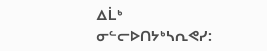ᐃᒫᒃ ᓂᓪᓕᐅᑎᔭᒃᓴᕆᕙᓯ: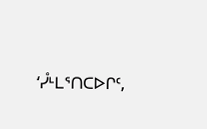‘ᓮᒻᒪᕐᑎᑕᐅᒋᑦ,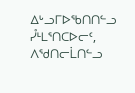ᐃᒡᓗᒥᐅᖃᑎᑎᓪᓗ ᓮᒻᒪᕐᑎᑕᐅᓕᑦ, ᐱᖁᑎᓕᒫᑎᓪᓗ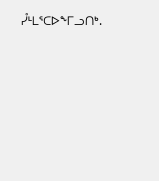ᓮᒻᒪᕐᑕᐅᖕᒥᓗᑎᒃ.